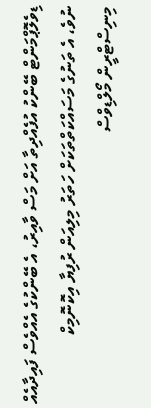ޑިވެލޮޕްމަންޓް ބޭންކު އުފެއްދިތާ އަށް މަސް ވާއިރު، އެ ބޭންކުގެ އެއްވެސް ފައިދާއެއް ނުވެ، އެ ތަނުގެ މަސައްކަތްތަކަށް ހަތަރު މިލިއަން ރުފިޔާ އިކޮނޮމިކް މިނިސްޓްރީން މޯލްޑިވްސް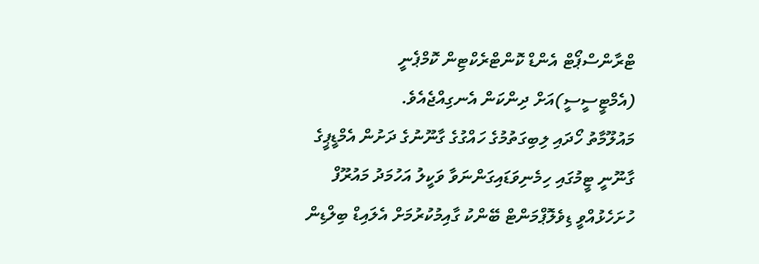ޓްރާންސްޕޯޓް އެންޑް ކޮންޓްރެކްޓިން ކޮމްޕެނީ (އެމްޓީސީސީ)އަށް ދިންކަން އެނގިއްޖެއެވެ.
މައުލޫމާތު ހޯދައި ލިބިގަތުމުގެ ހައްގުގެ ގާނޫނުގެ ދަށުން އެމްޑީޕީގެ ގާނޫނީ ޓީމުގައި ހިމެނިވަޑައިގަންނަވާ ވަކީލު އަހުމަދު މައުރޫފް ހުށަހެޅުއްވީ ޑިވެލޮޕްމަންޓް ބޭންކު ގާއިމުކުރުމަށް އެލައިޑް ބިލްޑިން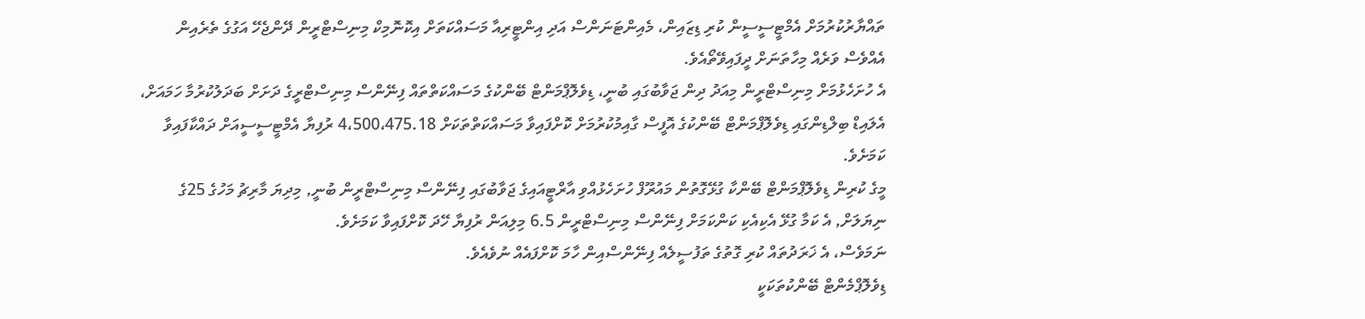ތައްޔާރުކުރުމަށް އެމްޓީސީސީން ކުރި ޑިޒައިން، މެއިންޓަނަންސް އަދި އިންޓީރިއާ މަސައްކަތަށް އިކޮނޮމިކް މިނިސްޓްރީން ދޭންޖެހޭ އަގުގެ ތެރެއިން އެއްވެސް ވަރެއް މިހާތަނަށް ދީފައިވޭތޯއެވެ.
އެ ހުށަހެޅުމަށް މިނިސްޓްރީން މިއަދު ދިން ޖަވާބުގައި ބުނީ، ޑިވެލޮޕްމަންޓް ބޭންކުގެ މަސައްކަތްތައް ފިނޭންސް މިނިސްޓްރީގެ ދަށަށް ބަދަލުކުރުމާ ހަމައަށް، އެލައިޑް ބިލްޑިންގައި ޑިވެލޮޕްމަންޓް ބޭންކުގެ އޮފީސް ގާއިމުކުރުމަށް ކޮށްފައިވާ މަސައްކަތްތަކަށް 4،500،475.18 ރުފިޔާ އެމްޓީސީސީއަށް ދައްކާފައިވާ ކަމަށެވެ.
މީގެ ކުރިން ޑިވެލޮޕްމަންޓް ބޭންކާ ގުޅޭގޮތުން މައުރޫފް ހުށަހެޅުއްވި އާރްޓީއައިގެ ޖަވާބުގައި ފިނޭންސް މިނިސްޓްރީން ބުނީ, މިދިޔަ މާރިޗު މަހުގެ 25ގެ ނިޔަލަށް, އެ ކަމާ ގުޅޭ އެކިއެކި ކަންކަމަށް ފިނޭންސް މިނިސްޓްރީން 6.5 މިލިއަން ރުފިޔާ ހޭދަ ކޮށްފައިވާ ކަމަށެވެ.
ނަމަވެސް، އެ ޚަރަދުތައް ކުރި ގޮތުގެ ތަފުސީލެއް ފިނޭންސްއިން ހާމަ ކޮށްފައެއް ނުވެއެވެ.
ޑިވެލޮޕްމެންޓް ބޭންކުތަކަކީ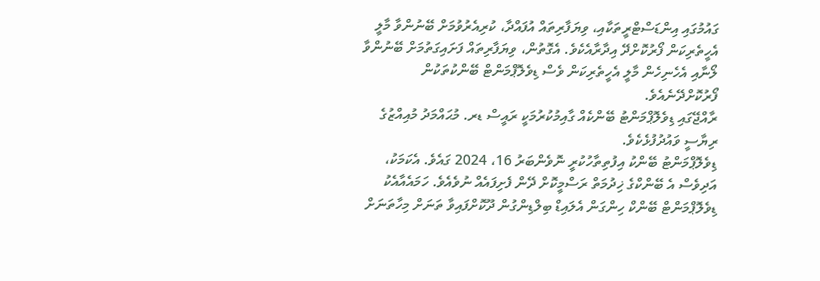ގައުމުގައި އިންޑަސްޓްރީތަކާއި، ވިޔަފާރިތައް އުފައްދާ، ކުރިއެރުވުމަށް ބޭނުންވާ މާލީ އެހީތެރިކަން ފޯރުކޮށްދޭ އިދާރާއެކެވެ. އެގޮތުން، ވިޔަފާރިތައް ފަށައިގަތުމަށް ބޭނުންވާ ލޯނާއި އެހެނިހެން މާލީ އެހީތެރިކަން ވެސް ޑިވެލޮޕްމަންޓް ބޭންކުތަކުން ފޯރުކޮށްދޭނެއެވެ.
ރާއްޖޭގައި ޑިވެލޮޕްމަންޓު ބޭންކެއް ގާއިމުކުރުމަކީ ރައީސް ޑރ. މުޙައްމަދު މުއިއްޒުގެ ރިޔާސީ ވައުދުފުޅެކެވެ.
ޑިވެލޮޕްމަންޓު ބޭންކު އިފުތިތާހުކުރީ ނޮވެންބަރު 16، 2024 ގައެވެ. އެކަމަކު، އަދިވެސް އެ ބޭންކްގެ ޚިދުމަތް ރަސްމީކޮށް ދޭން ފެށިފައެއް ނުވެއެވެ. ހަމައެއާއެކު ޑިވެލޮޕްމަންޓް ބޭންކް ހިންގަން އެލައިޑް ބިލްޑިންގުން ދޫކޮށްފައިވާ ތަނަށް މިހާތަނަށް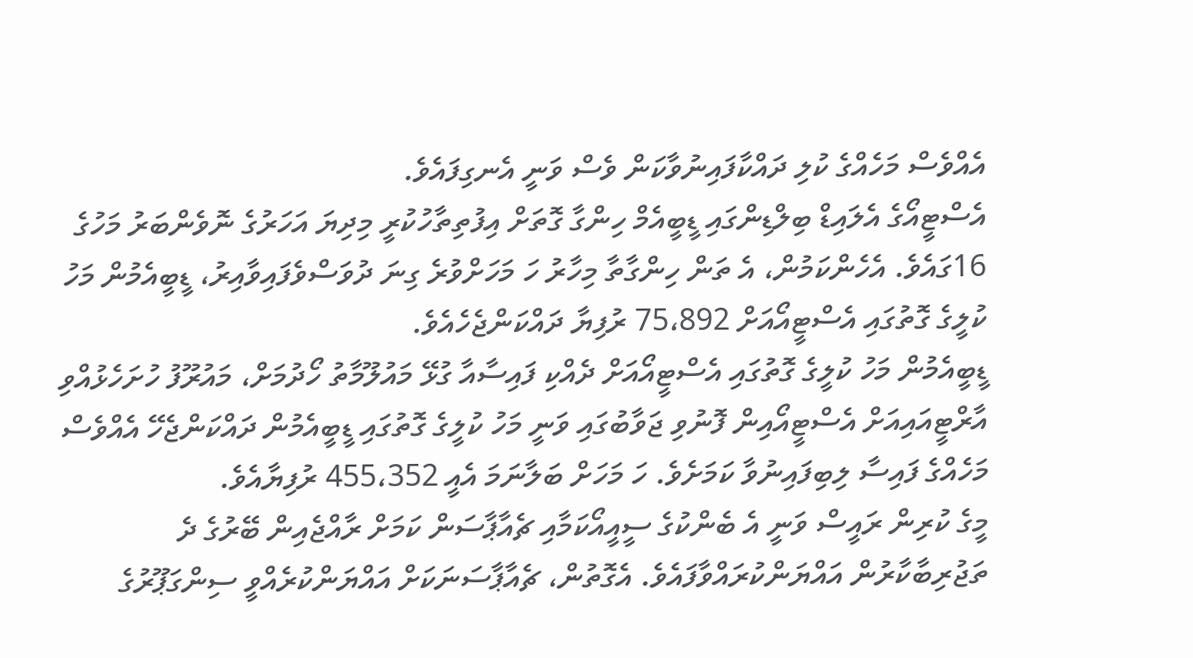އެއްވެސް މަހެއްގެ ކުލި ދައްކާފައިނުވާކަން ވެސް ވަނީ އެނގިފައެވެ.
އެސްޓީއޯގެ އެލައިޑް ބިލްޑިންގައި ޑީބީއެމް ހިންގާ ގޮތަށް އިފުތިތާހުކުރީ މިދިޔަ އަހަރުގެ ނޮވެންބަރު މަހުގެ 16ގައެވެ. އެހެންކަމުން، އެ ތަން ހިންގާތާ މިހާރު ހަ މަހަށްވުރެ ގިނަ ދުވަސްވެފައިވާއިރު، ޑީބީއެމުން މަހު ކުލީގެ ގޮތުގައި އެސްޓީއޯއަށް 75،892 ރުފިޔާ ދައްކަންޖެހެއެވެ.
ޑީބީއެމުން މަހު ކުލީގެ ގޮތުގައި އެސްޓީއޯއަށް ދެއްކި ފައިސާއާ ގުޅޭ މައުލޫމާތު ހޯދުމަށް، މައުރޫފު ހުށަހެޅުއްވި އާރްޓީއައިއަށް އެސްޓީއޯއިން ފޮނުވި ޖަވާބުގައި ވަނީ މަހު ކުލީގެ ގޮތުގައި ޑީބީއެމުން ދައްކަންޖެހޭ އެއްވެސް މަހެއްގެ ފައިސާ ލިބިފައިނުވާ ކަމަށެވެ. ހަ މަހަށް ބަލާނަމަ އެއީ 455،352 ރުފިޔާއެވެ.
މީގެ ކުރިން ރައީސް ވަނީ އެ ބެންކުގެ ސީއީއޯކަމާއި ޗެއާޕާސަން ކަމަށް ރާއްޖެއިން ބޭރުގެ ދެ ތަޖުރިބާކާރުން އައްޔަންކުރައްވާފައެވެ. އެގޮތުން، ޗެއާޕާސަނަކަށް އައްޔަންކުރެއްވީ ސިންގަޕޫރުގެ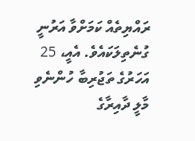ރައްޔިތެއް ކަމަށްވާ އަރުނީ ގުނެތިލަކައެވެ. އެއީ، 25 އަހަރުގެ ތަޖުރިބާ ހުންނެވި މާލީ ދާއިރާގެ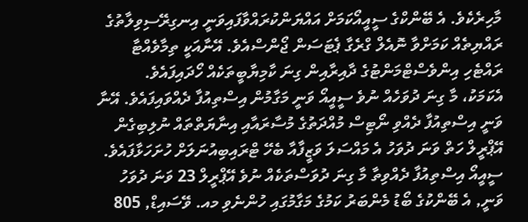މާހިރެކެވެ. އެ ބޭންކްގެ ސީއީއޯކަމަށް އައްޔަންކުރައްވާފައިވަނީ އިނގިރޭސިވިލާތުގެ ރައްޔިތެއް ކަމަށްވާ ނޮއެލް ގްރެގާ ޕެޓަސަން ޖޯންސްއެވެ. އޭނާއަކީ ތިމާވެއްޓާ ރައްޓެހި އިންވެސްޓްމަންޓުގެ ދާއިރާއިން ގިނަ ކާމިޔާބީތަކެއް ހޯދައިފައެވެ.
އެކަމަކު، މާ ގިނަ ދުވަހެއް ނުވެ ސީއީއޯ ވަނީ މަގާމުން އިސްތިއުފާ ދެއްވައިފައެވެ. އޭނާ ވަނީ އިސްތިއުފާ ދެއްވި ނޯޓިސް މުއްދަތުގެ މުސާރައާއި އިނާޔަތްތައް ނުލިބިގެން އޭޕްރީލް ހަތް ވަނަ ދުވަހު އެ މައްސަލަ ވަޒީފާއާ ބެހޭ ޓްރައިބިއުނަލަށް ހުށަހަޅާފައެވެ.
ސީއީއޯ އިސްތިއުފާ ދެއްވިތާ މާ ގިނަ ދުވަސްތަކެއް ނުވެ އޭޕްރީލް 23 ވަނަ ދުވަހު ވަނީ, އެ ބޭންކުގެ ބޯޑު މެންބަރު ކަމުގެ މަގާމުގައި ހުންނެވި މއ. ވޭސައިޑް, 805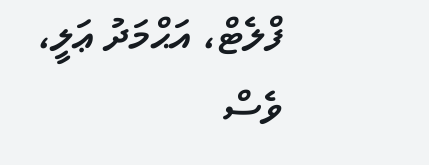ފްލެޓް، އަޙްމަދު ޢަލީ، ވެސް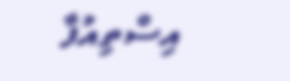އިސްތިއުފާ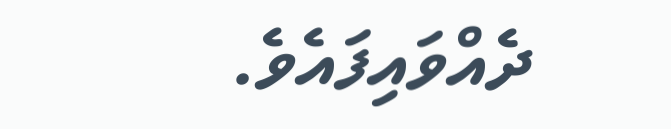ދެއްވައިފައެވެ.